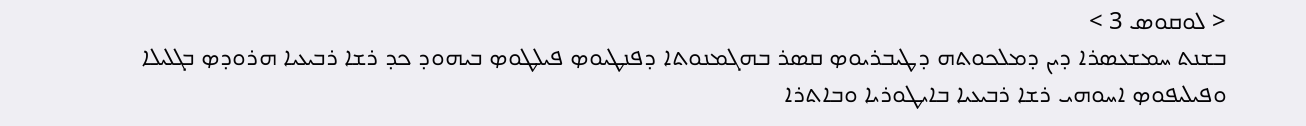< ܠܘܩܘܣ 3 >
ܒܫܢܬ ܚܡܫܥܤܪܐ ܕܝܢ ܕܡܠܟܘܬܗ ܕܛܝܒܪܝܘܤ ܩܤܪ ܒܗܓܡܢܘܬܐ ܕܦܢܛܝܘܤ ܦܝܠܛܘܤ ܒܝܗܘܕ ܟܕ ܪܫܐ ܪܒܝܥܝܐ ܗܪܘܕܤ ܒܓܠܝܠܐ ܘܦܝܠܝܦܘܤ ܐܚܘܗܝ ܪܫܐ ܪܒܝܥܝܐ ܒܐܝܛܘܪܝܐ ܘܒܐܬܪܐ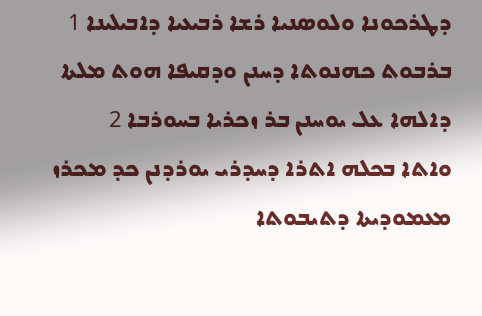ܕܛܪܟܘܢܐ ܘܠܘܤܢܝܐ ܪܫܐ ܪܒܝܥܝܐ ܕܐܒܝܠܝܢܐ 1
ܒܪܒܘܬ ܟܗܢܘܬܐ ܕܚܢܢ ܘܕܩܝܦܐ ܗܘܬ ܡܠܬܐ ܕܐܠܗܐ ܥܠ ܝܘܚܢܢ ܒܪ ܙܟܪܝܐ ܒܚܘܪܒܐ 2
ܘܐܬܐ ܒܟܠܗ ܐܬܪܐ ܕܚܕܪܝ ܝܘܪܕܢܢ ܟܕ ܡܟܪܙ ܡܥܡܘܕܝܬܐ ܕܬܝܒܘܬܐ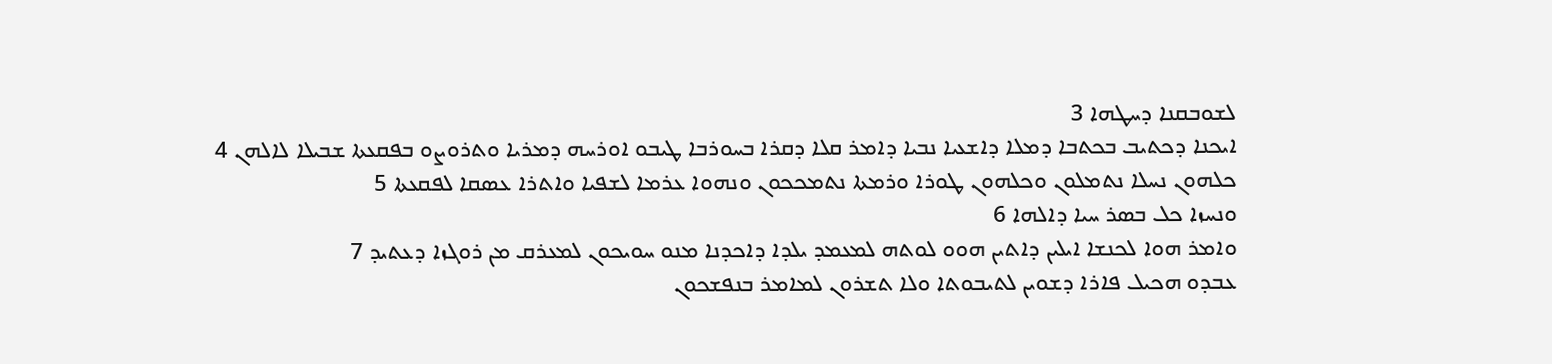ܠܫܘܒܩܢܐ ܕܚܛܗܐ 3
ܐܝܟܢܐ ܕܟܬܝܒ ܒܟܬܒܐ ܕܡܠܐ ܕܐܫܥܝܐ ܢܒܝܐ ܕܐܡܪ ܩܠܐ ܕܩܪܐ ܒܚܘܪܒܐ ܛܝܒܘ ܐܘܪܚܗ ܕܡܪܝܐ ܘܬܪܘܨܘ ܒܦܩܥܬܐ ܫܒܝܠܐ ܠܐܠܗܢ 4
ܟܠܗܘܢ ܢܚܠܐ ܢܬܡܠܘܢ ܘܟܠܗܘܢ ܛܘܪܐ ܘܪܡܬܐ ܢܬܡܟܟܘܢ ܘܢܗܘܐ ܥܪܡܐ ܠܫܦܝܐ ܘܐܬܪܐ ܥܤܩܐ ܠܦܩܥܬܐ 5
ܘܢܚܙܐ ܟܠ ܒܤܪ ܚܝܐ ܕܐܠܗܐ 6
ܘܐܡܪ ܗܘܐ ܠܟܢܫܐ ܐܝܠܝܢ ܕܐܬܝܢ ܗܘܘ ܠܘܬܗ ܠܡܥܡܕ ܝܠܕܐ ܕܐܟܕܢܐ ܡܢܘ ܚܘܝܟܘܢ ܠܡܥܪܩ ܡܢ ܪܘܓܙܐ ܕܥܬܝܕ 7
ܥܒܕܘ ܗܟܝܠ ܦܐܪܐ ܕܫܘܝܢ ܠܬܝܒܘܬܐ ܘܠܐ ܬܫܪܘܢ ܠܡܐܡܪ ܒܢܦܫܟܘܢ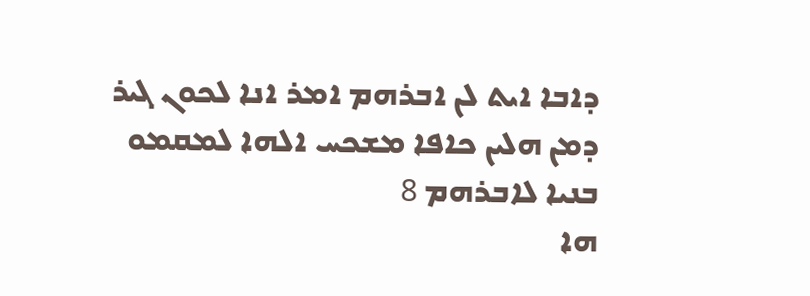ܕܐܒܐ ܐܝܬ ܠܢ ܐܒܪܗܡ ܐܡܪ ܐܢܐ ܠܟܘܢ ܓܝܪ ܕܡܢ ܗܠܝܢ ܟܐܦܐ ܡܫܟܚ ܐܠܗܐ ܠܡܩܡܘ ܒܢܝܐ ܠܐܒܪܗܡ 8
ܗܐ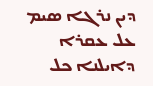ܕܝܢ ܢܪܓܐ ܤܝܡ ܥܠ ܥܩܪܐ ܕܐܝܠܢܐ ܟܠ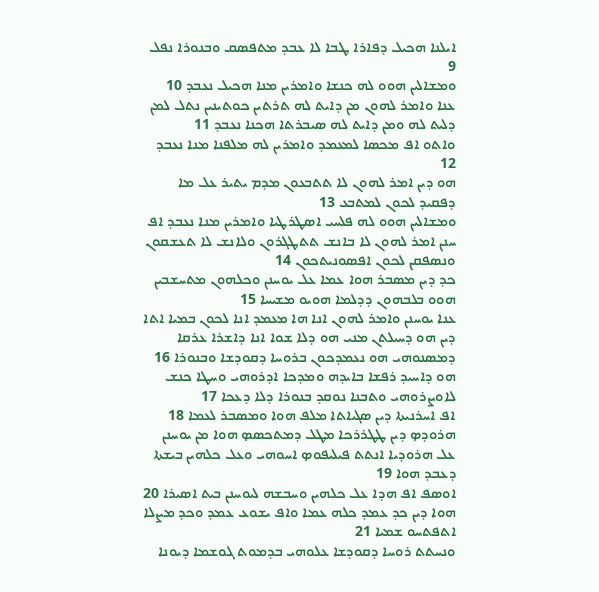ܐܝܠܢܐ ܗܟܝܠ ܕܦܐܪܐ ܛܒܐ ܠܐ ܥܒܕ ܡܬܦܤܩ ܘܒܢܘܪܐ ܢܦܠ 9
ܘܡܫܐܠܝܢ ܗܘܘ ܠܗ ܟܢܫܐ ܘܐܡܪܝܢ ܡܢܐ ܗܟܝܠ ܢܥܒܕ 10
ܥܢܐ ܘܐܡܪ ܠܗܘܢ ܡܢ ܕܐܝܬ ܠܗ ܬܪܬܝܢ ܟܘܬܝܢܝܢ ܢܬܠ ܠܡܢ ܕܠܝܬ ܠܗ ܘܡܢ ܕܐܝܬ ܠܗ ܤܝܒܪܬܐ ܗܟܢܐ ܢܥܒܕ 11
ܘܐܬܘ ܐܦ ܡܟܤܐ ܠܡܥܡܕ ܘܐܡܪܝܢ ܠܗ ܡܠܦܢܐ ܡܢܐ ܢܥܒܕ 12
ܗܘ ܕܝܢ ܐܡܪ ܠܗܘܢ ܠܐ ܬܬܒܥܘܢ ܡܕܡ ܝܬܝܪ ܥܠ ܡܐ ܕܦܩܝܕ ܠܟܘܢ ܠܡܬܒܥ 13
ܘܡܫܐܠܝܢ ܗܘܘ ܠܗ ܦܠܚܝ ܐܤܛܪܛܝܐ ܘܐܡܪܝܢ ܡܢܐ ܢܥܒܕ ܐܦ ܚܢܢ ܐܡܪ ܠܗܘܢ ܠܐ ܒܐܢܫ ܬܬܛܓܪܘܢ ܘܠܐܢܫ ܠܐ ܬܥܫܩܘܢ ܘܢܤܦܩܢ ܠܟܘܢ ܐܦܤܘܢܝܬܟܘܢ 14
ܟܕ ܕܝܢ ܡܤܒܪ ܗܘܐ ܥܡܐ ܥܠ ܝܘܚܢܢ ܘܟܠܗܘܢ ܡܬܚܫܒܝܢ ܗܘܘ ܒܠܒܗܘܢ ܕܕܠܡܐ ܗܘܝܘ ܡܫܝܚܐ 15
ܥܢܐ ܝܘܚܢܢ ܘܐܡܪ ܠܗܘܢ ܐܢܐ ܗܐ ܡܥܡܕ ܐܢܐ ܠܟܘܢ ܒܡܝܐ ܐܬܐ ܕܝܢ ܗܘ ܕܚܝܠܬܢ ܡܢܝ ܗܘ ܕܠܐ ܫܘܐ ܐܢܐ ܕܐܫܪܐ ܥܪܩܐ ܕܡܤܢܘܗܝ ܗܘ ܢܥܡܕܟܘܢ ܒܪܘܚܐ ܕܩܘܕܫܐ ܘܒܢܘܪܐ 16
ܗܘ ܕܐܚܝܕ ܪܦܫܐ ܒܐܝܕܗ ܘܡܕܟܐ ܐܕܪܘܗܝ ܘܚܛܐ ܟܢܫ ܠܐܘܨܪܘܗܝ ܘܬܒܢܐ ܢܘܩܕ ܒܢܘܪܐ ܕܠܐ ܕܥܟܐ 17
ܐܦ ܐܚܪܢܝܬܐ ܕܝܢ ܤܓܝܐܬܐ ܡܠܦ ܗܘܐ ܘܡܤܒܪ ܠܥܡܐ 18
ܗܪܘܕܤ ܕܝܢ ܛܛܪܪܟܐ ܡܛܠ ܕܡܬܟܤܤ ܗܘܐ ܡܢ ܝܘܚܢܢ ܥܠ ܗܪܘܕܝܐ ܐܢܬܬ ܦܝܠܝܦܘܤ ܐܚܘܗܝ ܘܥܠ ܟܠܗܝܢ ܒܝܫܬܐ ܕܥܒܕ ܗܘܐ 19
ܐܘܤܦ ܐܦ ܗܕܐ ܥܠ ܟܠܗܝܢ ܘܚܒܫܗ ܠܝܘܚܢܢ ܒܝܬ ܐܤܝܪܐ 20
ܗܘܐ ܕܝܢ ܟܕ ܥܡܕ ܟܠܗ ܥܡܐ ܘܐܦ ܝܫܘܥ ܥܡܕ ܘܟܕ ܡܨܠܐ ܐܬܦܬܚܘ ܫܡܝܐ 21
ܘܢܚܬܬ ܪܘܚܐ ܕܩܘܕܫܐ ܥܠܘܗܝ ܒܕܡܘܬ ܓܘܫܡܐ ܕܝܘܢܐ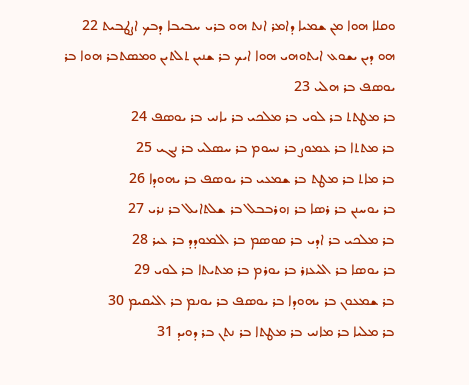ܘܩܠܐ ܗܘܐ ܡܢ ܫܡܝܐ ܕܐܡܪ ܐܢܬ ܗܘ ܒܪܝ ܚܒܝܒܐ ܕܒܟ ܐܨܛܒܝܬ 22
ܗܘ ܕܝܢ ܝܫܘܥ ܐܝܬܘܗܝ ܗܘܐ ܐܝܟ ܒܪ ܫܢܝܢ ܬܠܬܝܢ ܘܡܤܬܒܪ ܗܘܐ ܒܪ ܝܘܤܦ ܒܪ ܗܠܝ 23
ܒܪ ܡܛܬܬ ܒܪ ܠܘܝ ܒܪ ܡܠܟܝ ܒܪ ܝܐܢܝ ܒܪ ܝܘܤܦ 24
ܒܪ ܡܬܬܐ ܒܪ ܥܡܘܨ ܒܪ ܢܚܘܡ ܒܪ ܚܤܠܝ ܒܪ ܢܓܝ 25
ܒܪ ܡܐܬ ܒܪ ܡܛܬ ܒܪ ܫܡܥܝ ܒܪ ܝܘܤܦ ܒܪ ܝܗܘܕܐ 26
ܒܪ ܝܘܚܢܢ ܒܪ ܪܤܐ ܒܪ ܙܘܪܒܒܠ ܒܪ ܫܠܬܐܝܠ ܒܪ ܢܪܝ 27
ܒܪ ܡܠܟܝ ܒܪ ܐܕܝ ܒܪ ܩܘܤܡ ܒܪ ܐܠܡܘܕܕ ܒܪ ܥܝܪ 28
ܒܪ ܝܘܤܐ ܒܪ ܐܠܝܥܙܪ ܒܪ ܝܘܪܡ ܒܪ ܡܬܝܬܐ ܒܪ ܠܘܝ 29
ܒܪ ܫܡܥܘܢ ܒܪ ܝܗܘܕܐ ܒܪ ܝܘܤܦ ܒܪ ܝܘܢܡ ܒܪ ܐܠܝܩܝܡ 30
ܒܪ ܡܠܝܐ ܒܪ ܡܐܢܝ ܒܪ ܡܛܬܐ ܒܪ ܢܬܢ ܒܪ ܕܘܝܕ 31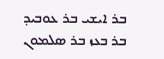ܒܪ ܐܝܫܝ ܒܪ ܥܘܒܝܕ ܒܪ ܒܥܙ ܒܪ ܤܠܡܘܢ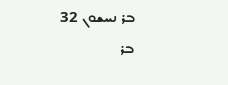ܒܪ ܢܚܫܘܢ 32
ܒܪ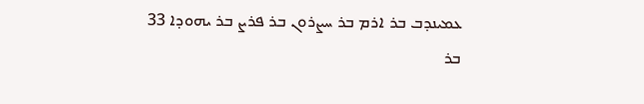ܥܡܝܢܕܒ ܒܪ ܐܪܡ ܒܪ ܚܨܪܘܢ ܒܪ ܦܪܨ ܒܪ ܝܗܘܕܐ 33
ܒܪ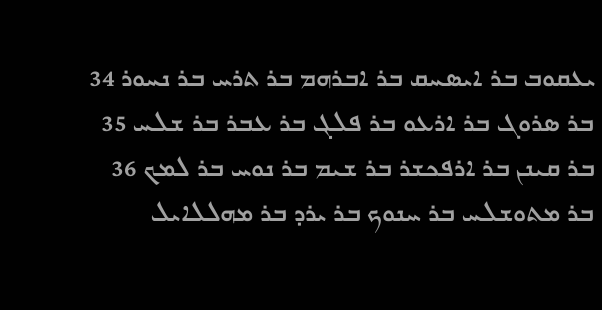ܝܥܩܘܒ ܒܪ ܐܝܤܚܩ ܒܪ ܐܒܪܗܡ ܒܪ ܬܪܚ ܒܪ ܢܚܘܪ 34
ܒܪ ܤܪܘܓ ܒܪ ܐܪܥܘ ܒܪ ܦܠܓ ܒܪ ܥܒܪ ܒܪ ܫܠܚ 35
ܒܪ ܩܝܢܢ ܒܪ ܐܪܦܟܫܪ ܒܪ ܫܝܡ ܒܪ ܢܘܚ ܒܪ ܠܡܟ 36
ܒܪ ܡܬܘܫܠܚ ܒܪ ܚܢܘܟ ܒܪ ܝܪܕ ܒܪ ܡܗܠܠܐܝܠ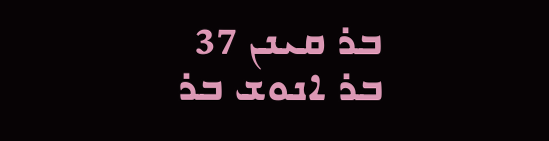ܒܪ ܩܝܢܢ 37
ܒܪ ܐܢܘܫ ܒܪ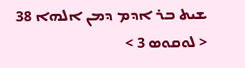ܫܝܬ ܒܪ ܐܕܡ ܕܡܢ ܐܠܗܐ 38
< ܠܘܩܘܣ 3 >